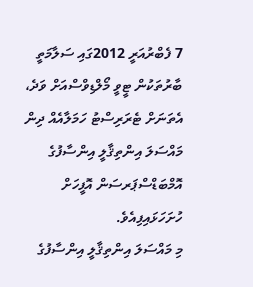7 ފެބްރުއަރީ 2012ގައި ސަލާމަތީ ބާރުތަކުން ޓީވީ މޯލްޑިވްސްއަށް ވަދެ، އެތަނަށް ޓެރަރިސްޓު ހަމަލާއެއް ދިން މައްސަލަ އިންތިޤާލީ އިންސާފުގެ އޮމްބަޑްސްޕަރސަން އޮފީހަށް ހުށަހަޅައިފިއެވެ.
މި މައްސަލަ އިންތިޤާލީ އިންސާފުގެ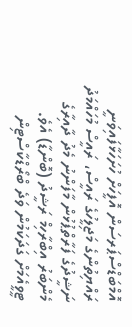އޮމްބަޑްސްޕަރސަން އޮފީހަށް ހުށަހަޅާފައިވަނީ ރައްޔިތުންގެ މަޖިލީހުގެ ރައީސް، ރައީސް މުހައްމަދު ނަޝީދުގެ ފަރާތްޕުޅުން މާފަންނު މެދު ދާއިރާގެ މެންބަރު އިބްރާހިމް ރަޝީދު (ބޮންޑާ) އެވެ. ޓީވީއެމަށް ގަދަކަމުން ވަދެ ބްރޯޑްކާސްޓިން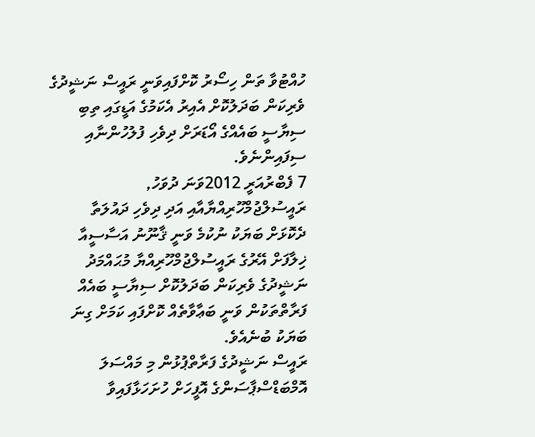ހުއްޓުވާ ތަން ހިސޯރު ކޮށްފައިވަނީ ރައީސް ނަޝީދުގެ ވެރިކަން ބަދަލުކޮށް އެއިރު އެކަމުގެ އަޑީގައި ތިބި ސިޔާސީ ބައެއްގެ އޯޑަރަށް ދިވެހި ފުލުހުންނާއި ސިފައިންނެވެ.
7 ފެބްރުއަރީ 2012ވަނަ ދުވަހު, ރައީސުލްޖުމްހޫރިއްޔާއާއި އަދި ދިވެހި ދައުލަތާ ދެކޮޅަށް ބަޔަކު ނުކުމެ ވަނީ ޤާނޫނު އަސާސީއާ ޚިލާފަށް އޭރުގެ ރައީސުލްޖުމްހޫރިއްޔާ މުޙައްމަދު ނަޝީދުގެ ވެރިކަން ބަދަލުކޮށް ސިޔާސީ ބައެއް ފަރާތްތަކުން ވަނީ ބަޢާވާތެއް ކޮށްފައި ކަމަށް ގިނަ ބަޔަކު ބުނެއެވެ.
ރައީސް ނަޝީދުގެ ފަރާތްޕުޅުން މި މައްސަލަ އޮމްބަޑްސްޕާސަންގެ އޮފީހަށް ހުށަހަޅާފައިވާ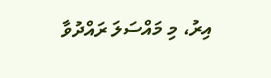އިރު، މި މައްސަލަ ރައްދުވާ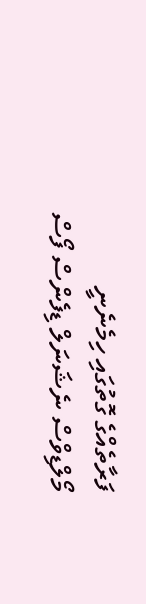ފަރާތެއްގެ ގޮތުގައި ހިމެނެނީ މޯލްޑިވްސް ނެޝަނަލް ޑިފެންސް ފޯސް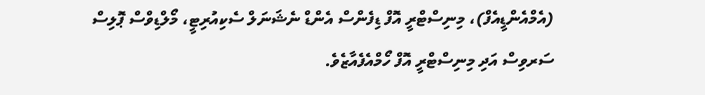(އެމްއެންޑީއެފް)، މިނިސްޓްރީ އޮފް ޑިފެންސް އެންޑް ނެޝަނަލް ސެކިއުރިޓީ، މޯލްޑިވްސް ޕޮލިސް ސަރވިސް އަދި މިނިސްޓްރީ އޮފް ހޯމްއެފެއާޒެވެ.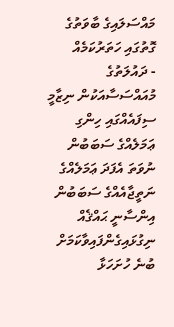މައްސަލައިގެ ބާވަތުގެ ގޮތުގައި ހަތަރުކަމެއް
- ދައުލަތުގެ މުއައްސަސާއަކުން ނިޒާމީ ސިފައެއްގައި ހިންގި ޢަމަލެއްގެ ސަބަބުން ނުވަތަ އެފަދަ ޢަމަލެއްގެ ނަތީޖާއެއްގެ ސަބަބުން އިންސާނީ ޙައްޤެއް ނިގުޅައިގެންފައިވާކަމަށް ބުނެ ހުށަހަޅާ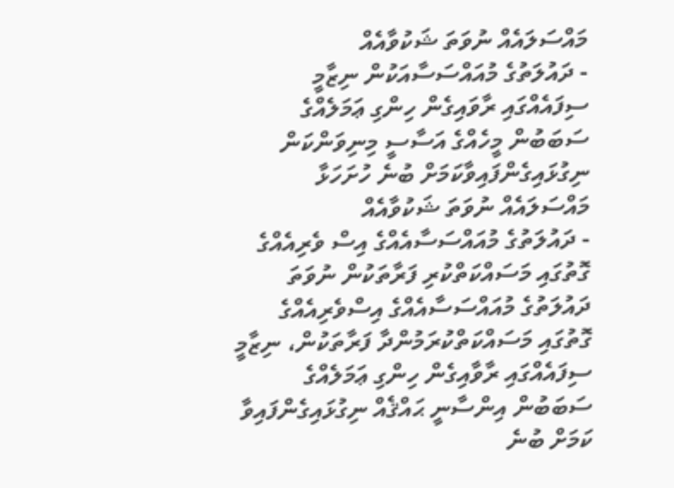މައްސަލައެއް ނުވަތަ ޝަކުވާއެއް
- ދައުލަތުގެ މުއައްސަސާއަކުން ނިޒާމީ ސިފައެއްގައި ރާވައިގެން ހިންގި ޢަމަލެއްގެ ސަބަބުން މީހެއްގެ އަސާސީ މިނިވަންކަން ނިގުޅައިގެންފައިވާކަމަށް ބުނެ ހުށަހަޅާ މައްސަލައެއް ނުވަތަ ޝަކުވާއެއް
- ދައުލަތުގެ މުއައްސަސާއެއްގެ އިސް ވެރިއެއްގެ ގޮތުގައި މަސައްކަތްކުރި ފަރާތަކުން ނުވަތަ ދައުލަތުގެ މުއައްސަސާއެއްގެ އިސްވެރިއެއްގެ ގޮތުގައި މަސައްކަތްކުރަމުންދާ ފަރާތަކުން، ނިޒާމީ ސިފައެއްގައި ރާވާއިގެން ހިންގި ޢަމަލެއްގެ ސަބަބުން އިންސާނީ ޙައްޤެއް ނިގުޅައިގެންފައިވާ ކަމަށް ބުނެ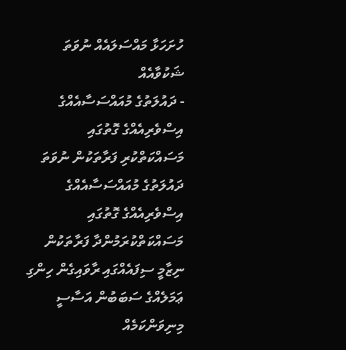ހުށަހަޅާ މައްސަލައެއް ނުވަތަ ޝަކުވާއެއް
- ދައުލަތުގެ މުއައްސަސާއެއްގެ އިސްވެރިއެއްގެ ގޮތުގައި މަސައްކަތްކުރި ފަރާތަކުން ނުވަތަ ދައުލަތުގެ މުއައްސަސާއެއްގެ އިސްވެރިއެއްގެ ގޮތުގައި މަސައްކަތްކުރަމުންދާ ފަރާތަކުން ނިޒާމީ ސިފައެއްގައި ރާވައިގެން ހިންގި ޢަމަލެއްގެ ސަބަބުން އަސާސީ މިނިވަންކަމެއް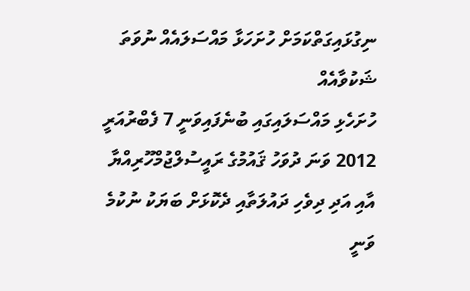ނިގުޅައިގަތްކަމަށް ހުށަހަޅާ މައްސަލައެއް ނުވަތަ ޝަކުވާއެއް
ހުށަހެޅި މައްސަލައިގައި ބުނެފައިވަނީ 7 ފެބްރުއަރީ 2012 ވަނަ ދުވަހު ޤައުމުގެ ރައީސުލްޖުމްހޫރިއްޔާ އާއި އަދި ދިވެހި ދައުލަތާއި ދެކޮޅަށް ބަޔަކު ނުކުމެ ވަނީ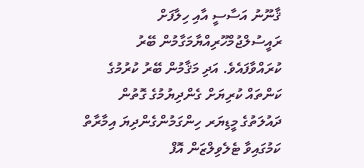ޤާނޫނު އަސާސީ އާއި ހިލާފަށް ރައީސުލްޖުމްހޫރިއްޔާމަގާމުން ބޭރު ކުރައްވާފައެވެ. އަދި މަޤާމުން ބޭރު ކުރުމުގެ ކަންތައް ކުރިޔަށް ގެންދިޔުމުގެ ގޮތުން ދައުލަތުގެ މީޑިޔަރ ހިންގަމުންގެންދިޔަ އިމާރާތް ކަމުގައިވާ ޓެލެވިލްޒަން އޮފް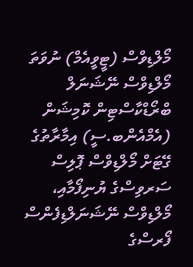މޯލްޑިވްސް (ޓީވީއެމް) ނުވަތަ މޯލްޑިވްސް ނޭޝަނަލް ބްރޯޑްކާސްޓިން ކޮމިޝަން (އެމްއެންބ.ސީ) އިމާރާތުގެ ގޭޓަށް މޯލްޑިވްސް ޕޮލިސް ސަރވިސްގެ ޔުނިފޯމާއި، މޯލްޑިވްސް ނޭޝަނަލްޑިފެންސް ފޯރސްގެ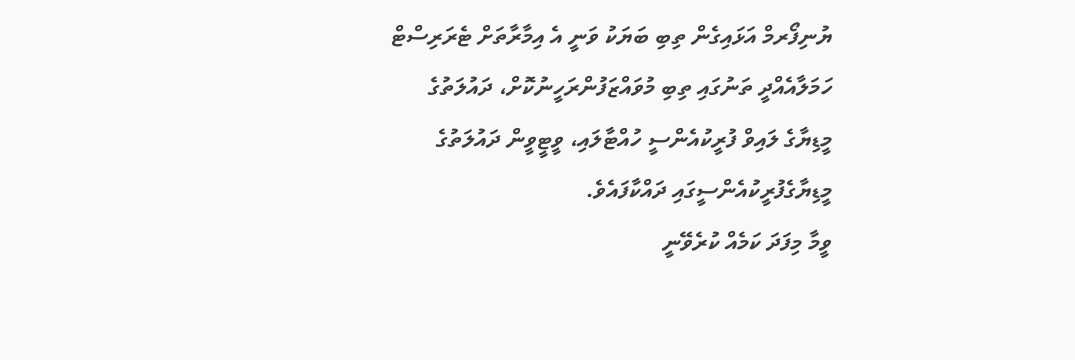ޔުނިފޯރމް އަޅައިގެން ތިބި ބަޔަކު ވަނީ އެ އިމާރާތަށް ޓެރަރިސްޓް ހަމަލާއެއްދީ ތަނުގައި ތިބި މުވައްޒަފުންރަހީނުކޮށް، ދައުލަތުގެ މީޑިޔާގެ ލައިވް ފުރީކުއެންސީ ހުއްޓާލައި، ވީޓީވީން ދައުލަތުގެ މީޑިޔާގެފުރީކުއެންސީގައި ދައްކާފައެވެ.
ވީމާ މިފަދަ ކަމެއް ކުރެވޭނީ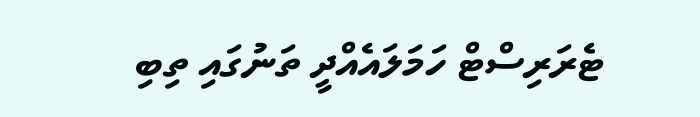ޓެރަރިސްޓް ހަމަލައެއްދީ ތަނުގައި ތިބި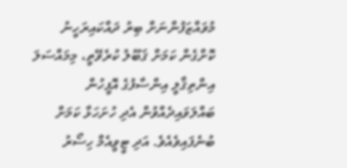މުވައްޒަފުންނަށް ބިރު ދައްކައިރަހީނު ކޮށްގެން ކަމަށް ޤަބޫލު ކުރެވޭތީ، މިމައްސަލަ އިންތިޤާލީ އިންސާފުގެ އޮފީހުން ބައްލަވައިދެއްވުން އެދި ހުށަހަޅާ ކަމަށް ބުނެފައިވެއެވެ. އަދި ޓީވީއެމް ހިސޯރު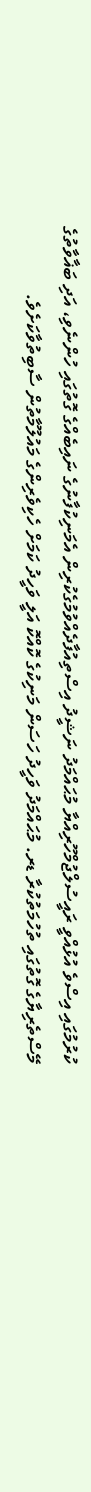ކުރުމުގައި އިސްވެ އުޅުއްވީ ރައީސުލްޖުމްހޫރިއްޔާ މުޙައްމަދު ނަޝީދު އިސްތިއުފާދެއްވުމުގެކުރިން އެމަނިކުފާނުގެ ނައިބެއްގެ ގޮތުގައި ހުންނެވި، އަދި ބަޣާވާތުގެ މޭސްތެރިޔާގެ ގޮތުގައި ތުހުމަތުކުރާ ޑރ. މުޙައްމަދު ވަހީދު ހަސަން މަނިކުގެ ކޮއްކޮ އަލީ ވަހީދު ކަމަށް ހެކިވެރިންގެ މައުލޫމާތުން ސާބިތުވާކަށެވެ.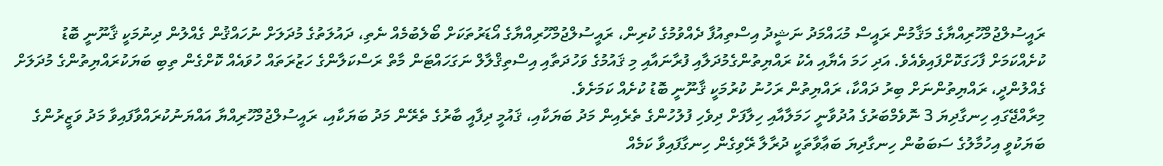ރައީސުލްޖުމްހޫރިއްޔާގެ މަޤާމުން ރައީސް މުޙައްމަދު ނަޝީދު އިސްތިއުފާ ދެއްވުމުގެ ކުރިން، ރައީސުލްޖުމްހޫރިއްޔާގެ އޯޑަރުތަކަށް ބޯލެބުމެއް ނެތި، ދައުލަތުގެ މުދަލަށް ނުހައްޤުން ގެއްލުން ދިނުމަކީ ޤާނޫނީ ބޮޑު ކުށެއްކަމަށް ފާހަގަކޮށްފައިވެއެވެ. އަދި ހަމަ އެޔާއި އެކު ރައްޔިތުންގެމުދަލާއި ފުރާނައާއި މި ޤައުމުގެ ވަހުދަތާއި އިސްތިޤްލާލް ނަގަހައްޓަން މާތް ރަސްކަލާންގެ ހަޒުރަތައް ހުވައެއް ކޮށްގެން ތިބި ބަޔަކުރައްޔިތުންގެ މުދަލަށް ގެއްލުންދީ، ރައްޔިތުންނަށް ބިރު ދައްކާ، ރައްޔިތުން ރަހުނު ކުރުމަކީ ޤާނޫނީ ބޮޑު ކުށެއް ކަމަށެވެ.
މިރާއްޖޭގައި ހިނގާދިޔަ 3 ނޮވެމްބަރުގެ އުދުވާނީ ހަމަލާއާއި ހިލާފަށް ދިވެހި ފުލުހުންގެ ތެރެއިން މަދު ބަޔަކާއި، ޤައުމީ ދިފާއީ ބާރުގެ ތެރޭން މަދު ބަޔަކާއި، ރައީސުލްޖުމްހޫރިއްޔާ އައްޔަނުކުރައްވާފައިވާ މަދު ވަޒީރުންގެ ބަޔަކުވީ އިހުމާލުގެ ސަބަބުން ހިނގާދިޔަ ބަޢާވާތަކީ ދުރާލާ ރޭވިގެން ހިނގާފައިވާ ކަމެއް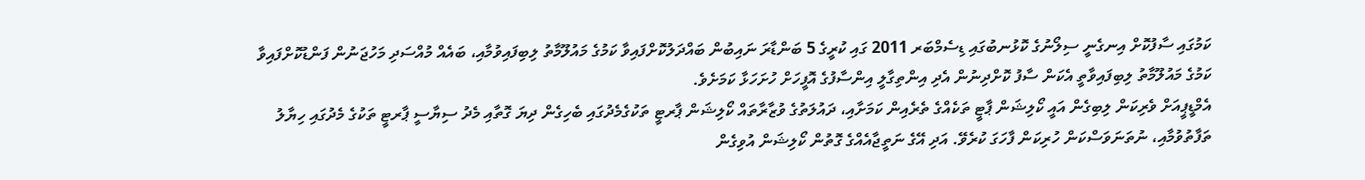ކަމުގައި ސާފުކޮށް އިނގެނީ ސިލޯނުގެ ކޮޅުނބުގައި ޑިސެމްބަރ 2011 ގައި ކުރީގެ 5 ބަންޑާރަ ނައިބުން ބައްދަލުކޮށްފައިވާ ކަމުގެ މައުލޫމާތު ލިބިފައިވުމާއި، ބައެއް މުއްސަދި މަހުޖަނުން ފަންޑުކޮށްފައިވާ ކަމުގެ މައުލޫމާތު ލިބިފައިވާތީ އެކަން ސާފު ކޮށްދިނުން އެދި އިންތިގާލީ އިންސާފުގެ އޮފީހަށް ހުށަހަޅާ ކަމަށެވެ.
އެމްޑީޕީއަށް ވެރިކަން ލިބިގެން އައީ ކޯލިޝަން ޕާޓީ ތަކެއްގެ ތެރެއިން ކަމަށާއި، ދައުލަތުގެ ވުޒާރާތައް ކޯލިޝަން ޕާރޓީ ތަކުގެމެދުގައި ބެހިގެން ދިޔަ ގޮތާއި މެދު ސިޔާސީ ޕާރޓީ ތަކުގެ މެދުގައި ހިޔާލު ތަފާތުވުމާއި، ނުތަނަވަސްކަން ހުރިކަން ފާހަގަ ކުރެވޭ. އަދި އޭގެ ނަތީޖާއެއްގެ ގޮތުން ކޯލިޝަން އުވިގެން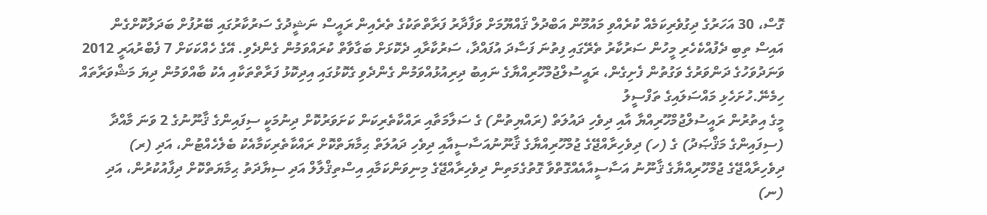ގޮސް، 30 އަހަރުގެ ދިގުވެރިކަމެއް ކުރެއްވި މައުމޫން އަބްދުލް ޤައްޔޫމަށް ވަފާދާރު ފަރާތްތަކުގެ ތެރެއިން ރައީސް ނަޝީދުގެ ސަރުކާރުގައި ބޭރުފުށް ބަދަލުކޮށްގެން އައިސް ތިބި ދެފުއްކެހެރި މީހުން ސަރުކާރު ތެރޭގައި ފިތުނަ ފަސާދަ އުފައްދާ، ސަރުކާރާއި ދެކޮޅަށް ބަގާވާތް ކުރައްވަމުން ގެންދެވި. އޭގެ ހެއްކަކަށް 7 ފެބްރުއަރީ 2012 ވަނަދުވަހުގެ ދަންވަރުގެ ވަގުތުން ފެށިގެން، ރައީސުލްޖުމްހޫރިއްޔާގެ ނައިބު ދިރިއުޅުއްވަމުން ގެންދެވި ގެކޮޅުގައި އިދިކޮޅު ފަރާތްތަކާއި އެކު ބާއްވަމުން ދިޔަ މަޝްވަރާތައް ހިމެނޭ.ހުށަހެޅި މައްސަލައިގެ ތަފްސީލު
މީގެ އިތުރުން ރައީސުލްޖުމްހޫރިއްޔާ އާއި ދިވެހި ދައުލަތް (ރައްޔިތުން) ގެ ސަލާމަތާއި ރައްކާތެރިކަން ކަށަވަރުކޮށް ދިނުމަކީ ސިފައިންގެ ޤާނޫނުގެ 2 ވަނަ މާއްދާ (ސިފައިންގެ މަޤްޞަދު) ގެ (ހ) ދިވެހިރާއްޖޭގެ ޖުމްހޫރިއްޔާގެ ޤާނޫނުއަސާސީއާއި ދިވެހި ދައުލަތް ޙިމާޔަތްކޮށް ރައްކާތެރިކަމާއެކު ބެލެހެއްޓުން، އަދި (ރ) ދިވެހިރާއްޖޭގެ ޖުމްހޫރިއްޔާގެ ޤާނޫނު އަސާސީއާއެއްގޮތްވާ ގޮތުގެމަތިން ދިވެހިރާއްޖޭގެ މިނިވަންކަމާއި އިސްތިޤްލާލް އަދި ސިޔާދަތު ޙިމާޔަތްކޮށް ދިފާއުކުރުން، އަދި (ނ)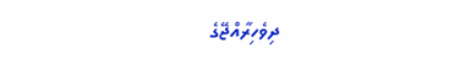ދިވެހިރާއްޖޭގެ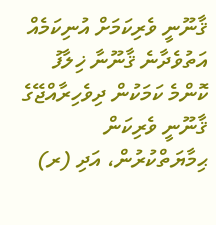ޤާނޫނީ ވެރިކަމަށް އުނިކަމެއް އަތުވެދާނެ ޤާނޫނާ ޚިލާފު ކޮންމެ ކަމަކުން ދިވެހިރާއްޖޭގެ ޤާނޫނީ ވެރިކަން ޙިމާޔަތްކުރުން، އަދި (ރ)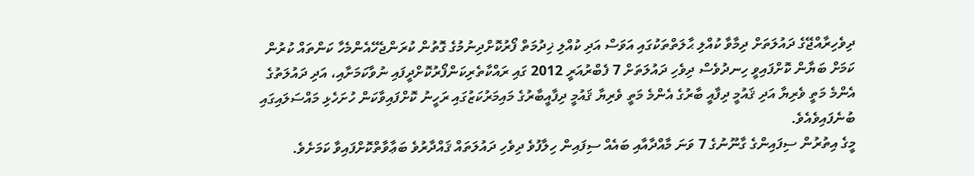ދިވެހިރާއްޖޭގެ ދައުލަތަށް ދިމާވާ ކުއްލި ޙާލަތްތަކުގައި އަވަސް އަދި ކުއްލި ޚިދުމަތް ފޯރުކޮށްދިނުމުގެ ގޮތުން ކުރަންޖެހޭއެންމެހާ ކަންތައް ކުރުން ކަމަށް ބަޔާން ކޮށްފައިވީ ހިނދުވެސް ދިވެހި ދައުލަތަށް 7 ފެބްރުއަރީ 2012 ގައި ރައްކާތެރިކަންފޯރުކޮށްދީފައި ނުވާކަމަށާއި، އަދި ދައުލަތުގެ އެންމެ މަތީ ވެރިޔާ އަދި ޤައުމީ ދިފާއީ ބާރުގެ އެންމެ މަތީ ވެރިޔާ ޤައުމީ ދިފާއީބާރުގެ މައިމަރުކަޒުގައި ރަހީނު ކޮށްފައިވާކަން ހުށަހެޅި މައްސަލައިގައި ބުނެފައިވެއެވެ.
މީގެ އިތުރުން ސިފައިންގެ ގާނޫނުގެ 7 ވަނަ މާއްދާއާއި ބައެއް ސިފައިން ހިލާފުވެ ދިވެހި ދައުލަތައް ޤައްދާރުވެ ބަޢާވާތްކޮށްފައިވާ ކަމަށެވެ.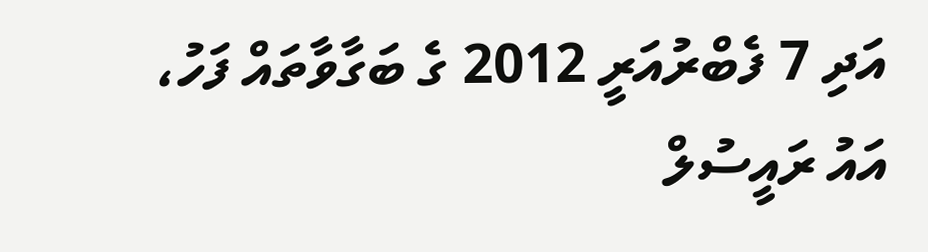އަދި 7 ފެބްރުއަރީ 2012 ގެ ބަގާވާތައް ފަހު، އައު ރައީސުލް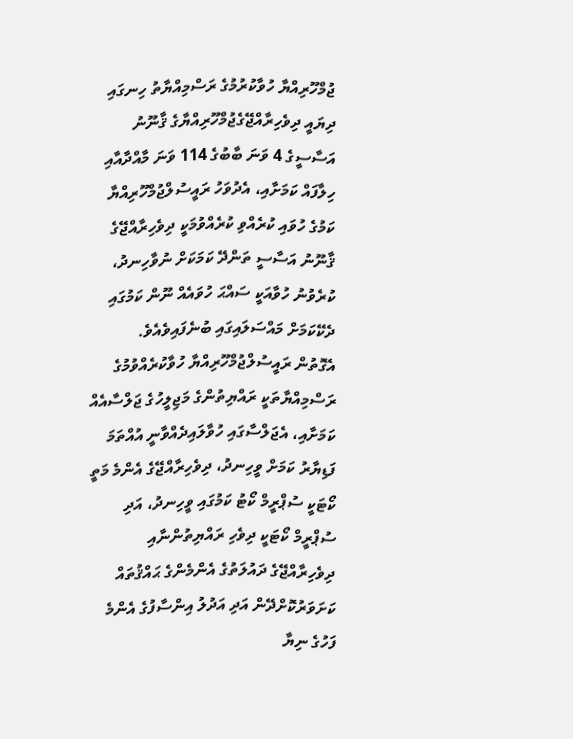ޖުމްހޫރިއްޔާ ހުވާކުރުމުގެ ރަސްމިއްޔާތު ހިނގައި ދިޔައީ ދިވެހިރާއްޖޭގެޖުމްހޫރިއްޔާގެ ޤާނޫނު އަސާސީގެ 4 ވަނަ ބާބުގެ 114 ވަނަ މާއްދާއާއި ހިލާފައް ކަމަށާއި، އެދުވަހު ރައީސުލްޖުމްހޫރިއްޔާ ކަމުގެ ހުވައި ކުރެއްވި ކުރެއްވުމަކީ ދިވެހިރާއްޖޭގެ ޤާނޫނު އަސާސީ ތަންދޭ ކަމަކަށް ނުވާހިނދު، ކުރެވުނު ހުވާއަކީ ސައްޙަ ހުވައެއް ނޫން ކަމުގައި ދެކޭކަމަށް މައްސަލައިގައި ބުނެފައިވެއެވެ.
އެގޮތުން ރައީސުލްޖުމްހޫރިއްޔާ ހުވާކުރެއްވުމުގެ ރަސްމިއްޔާތަކީ ރައްޔިތުންގެ މަޖިލީހުގެ ޖަލްސާއެއް ކަމަށާއި، އެޖަލްސާގައި ހުވާލައިދެއްވާނީ އުއްތަމަ ފަޑިޔާރު ކަމަށް ވީހިނދު، ދިވެހިރާއްޖޭގެ އެންމެ މަތީ ކޯޓަކީ ސުޕްރީމް ކޯޓު ކަމުގައި ވީހިނދު، އަދި ސުޕްރީމް ކޯޓަކީ ދިވެހި ރައްޔިތުންނާއި ދިވެހިރާއްޖޭގެ ދައުލަތުގެ އެންމެންގެ ޙައްޤުތައް ކަށަވަރުކޮށްދޭން އަދި އަދުލު އިންސާފުގެ އެންމެ ފަހުގެ ނިޔާ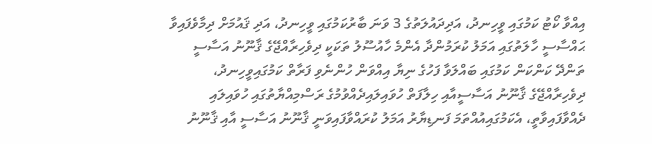އިއްވާ ކޯޓު ކަމުގައި ވީހިނދު، އަދިދައުލަތުގެ 3 ވަނަ ބާރުކަމުގައި ވީހިނދު، އަދި ޤައުމަށް ދިމާވެފައިވާ ޙައްސާސީ ހާލަތުގައި އަމަލު ކުރަމުންދާ އެންމެ ހާއުސޫލު ތަކަކީ ދިވެހިރާއްޖޭގެ ޤާނޫނު އަސާސީ ތަންދޭ ކަންކަން ކަމުގައި ބައްލަވާ ފަހުގެ ނިޔާ އިއްވަން ހުންނެވި ފަރާތް ކަމުގައިވީހިނދު، ދިވެހިރާއްޖޭގެ ޤާނޫނު އަސާސީއާއި ހިލާފަތް ހުވައިލައިދެއްވުމުގެ ރަސްމިއްޔާތުގައި ހުވައިލައި ދެއްވާފައިވާތީ، އެކަމުގައިއުއްތަމަ ފަނޑިޔާރު އަމަލު ކުރައްވާފައިވަނީ ޤާނޫނު އަސާސީ އާއި ޤާނޫނު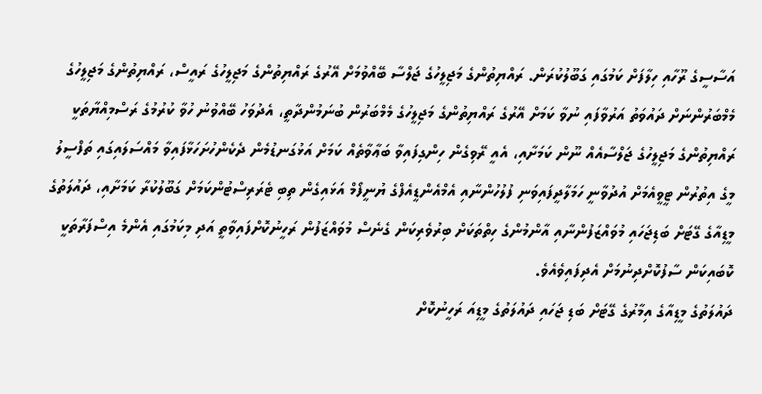އަސާސީގެ ރޫހާއި ހިލާފަށް ކަމުގައި ގަބޫލުކުރަން. ރައްޔިތުންގެ މަޖިލީހުގެ ޖަލްސާ ބޭއްވުމަށް އޭރުގެ ރައްޔިތުންގެ މަޖިލީހުގެ ރައީސް، ރައްޔިތުންގެ މަޖިލީހުގެ މެމްބަރުންނަށް ދައުވަތު އަރުވާފައި ނުވާ ކަމަށް އޭރުގެ ރައްޔިތުންގެ މަޖިލީހުގެ މެމްބަރުން ބުނަމުންދާތީ، އެދުވަހު ބޭއްވުނު ހުވާ ކުރުމުގެ ރަސްމިއްޔާތަކީ ރައްޔިތުންގެ މަޖިލީހުގެ ޖަލްސާއެއް ނޫން ކަމަށާއި، އެއީ ރޭވިގެން ހިންގިފައިވާ ބަޢާވާތެއް ކަމަށް އަޅުގަނޑުމެން ދެކެންހުށަހަޅާފައިވާ މައްސަލައިގައި ތަފްސީލު
މީގެ އިތުރުން ޓީވީއެމަށް އުދުވާނީ ހަމަލާދީފައިވަނި ފުލުހުންނާއި އެމްއެންޑީއެފްގެ ޔުނީފޯމް އަޅައިގެން ތިބި ޓެރަރިސްޓުންކަމަށް ގަބޫލުކުރާ ކަމަށާއި، ދައުލަތުގެ މީޑިއާގެ ގޭޓަށް ބަޑިޖަހައި މުވައްޒަފުންނާއި އާންމުންގެ ހިތްތަކަށް ބިރުވެރިކަން ގެނެސް މުވައްޒަފުން ރަހީނުކޮށްފައިވާތީ އަދި މިކަމުގައި އެންމެ އިސްފަރާތަކީ ކޮބައިކަން ސާފުކޮށްދިނުމަށް އެދިފައިވެއެވެ.
ދައުލަތުގެ މީޑިއާގެ އިމާރުގެ ގޭޓަށް ބަޑި ޖަހައި ދައުލަތުގެ މީޑިއަ ރަހީނުކޮށް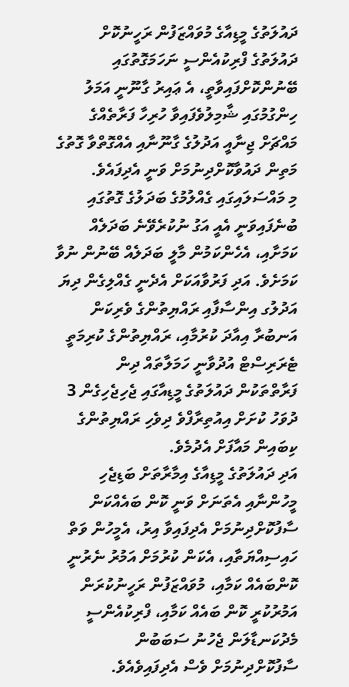ދައުލަތުގެ މީޑިއާގެ މުވައްޒަފުން ރަހީނުކޮށް ދައުލަތުގެ ފްރިކުއެންސީ ނަހަމަގޮތުގައި ބޭނުންކޮށްފައިވާތީ، އެ ޢައިރު ގާނޫނީ އަމަލު ހިންގުމުގައި ޝާމިލުވެފައިވާ ހުރިހާ ފަރާތެއްގެ މައްޗަށް ޖިނާއީ އަދުލުގެ ގާނޫނާއި އެއްގޮތްވާ ގޮތުގެ މަތިން ދައުވާކޮށްދިނުމަށް ވަނީ އެދިފައެވެ.
މި މައްސަލައިގައި ގެއްލުމުގެ ބަދަލުގެ ގޮތުގައި ބުނެފައިވަނީ އެއީ އަގު ނުކުރެވޭނެ ބަދަލެއް ކަމަށާއި، އެހެންކަމުން މާލީ ބަދަލެއް ބޭނުން ނުވާ ކަމަށެވެ. އަދި ފަރުވާއަކަށް އެދެނީ ގެއްލިގެން ދިޔަ އަދުލުގ އިންސާފާއި ރައްޔިތުންގެ ވެރިކަން އަނބުރާ އިއާދަ ކުރުމާއި، ރައްޔިތުންގެ ކުރިމަތީ ޓެރަރިސްޓް އުދުވާނީ ހަމަލާތައް ދިން ފަރާތްތަކުން ދައުލަތުގެ މީޑިއާގައި ޖެހިޖެހިގެން 3 ދުވަހު ކުށަށް އިއުތިރާފްވެ ދިވެހި ރައްޔިތުންގެ ކިބައިން މައާފަށް އެދުމެވެ.
އަދި ދައުލަތުގެ މީޑިއާގެ އިމާރާތަށް ބަޑިޖެހި މީހުންނާއި އެތަނަށް ވަނީ ކޮން ބައެއްކަން ސާފުކޮށްދިނުމަށް އެދިފައިވާ އިރު، އެމީހުން ވަތް ހައިސިއްޔަތާއި، އެކަން ކުރުމަށް އަމުރު ނެރުނީ ކޮންބައެއް ކަމާއި، މުވައްޒަފުން ރަހީނުކުރަން އަމުރުކުރީ ކޮން ބައެއް ކަމާއި، ފްރިކުއެންސީ މެދުކަނޑާލަން ޖެހުނު ސަބަބުން ސާފުކޮށްދިނުމަށް ވެސް އެދިފައިވެއެވެ.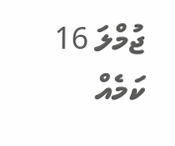ޖުމްލަ 16 ކަމެއް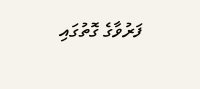ފަރުވާގެ ގޮތުގައި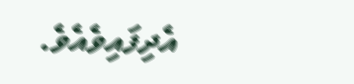އެދިފައިވެއެވެ.